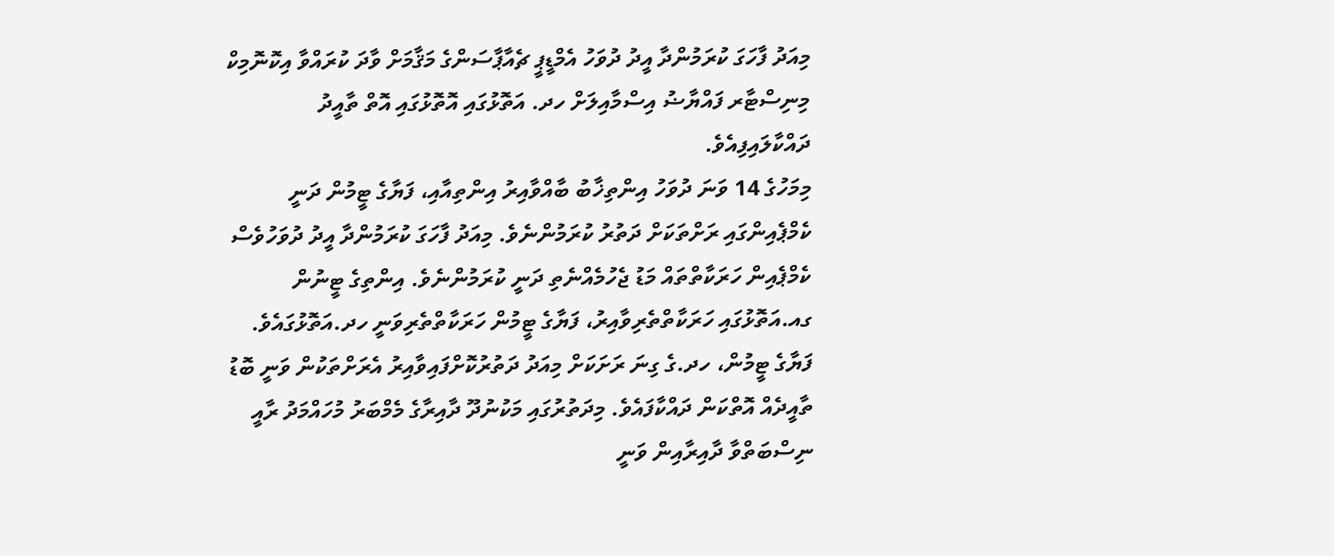މިއަދު ފާހަގަ ކުރަމުންދާ އީދު ދުވަހު އެމްޑީޕީ ޗެއާޕާސަންގެ މަޤާމަށް ވާދަ ކުރައްވާ އިކޮނޮމިކް މިނިސްޓާރ ފައްޔާޟު އިސްމާއިލަށް ހދ. އަތޮޅުގައި އޮތޮޅުގައި އޮތް ތާއީދު ދައްކާލައިފިއެވެ.
މިމަހުގެ 14 ވަނަ ދުވަހު އިންތިޚާބު ބާއްވާއިރު އިންތިއާއި، ފަޔާގެ ޓީމުން ދަނީ ކެމްޕެއިންގައި ރަށްތަކަށް ދަތުރު ކުރަމުންނެވެ. މިއަދު ފާހަގަ ކުރަމުންދާ އީދު ދުވަހުވެސް ކެމްޕެއިން ހަރަކާތްތައް މަޑު ޖެހުމެއްނެތި ދަނީ ކުރަމުންނެވެ. އިންތިގެ ޓީނުން ގއ.އަތޮޅުގައި ހަރަކާތްތެރިވާއިރު، ފަޔާގެ ޓީމުން ހަރަކާތްތެރިވަނީ ހދ.އަތޮޅުގައެވެ.
ފަޔާގެ ޓީމުން، ހދ.ގެ ގިނަ ރަށަކަށް މިއަދު ދަތުރުކޮށްފައިވާއިރު އެރަށްތަކުން ވަނީ ބޮޑު ތާއީދެއް އޮތްކަން ދައްކާފައެވެ. މިދަތުރުގައި މަކުނުދޫ ދާއިރާގެ މެމްބަރު މުހައްމަދު ރާއީ ނިސްބަތްވާ ދާއިރާއިން ވަނީ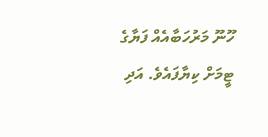ހޫނޫ މަރުހަބާއެއް ފަޔާގެ ޓީމަށް ކިޔާފައެވެ. އަދި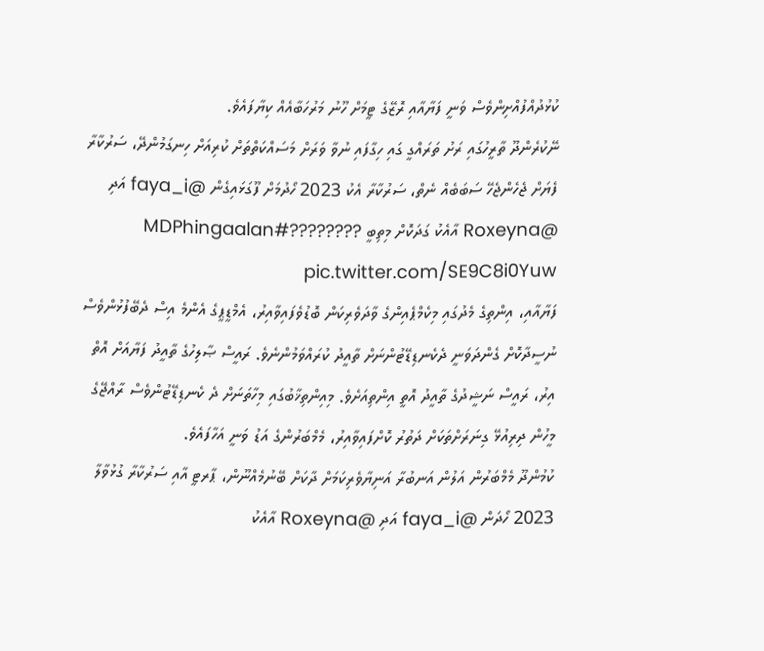ކުޅުދުއްފުއްށިންވެސް ވަނީ ފަޔާއާއި ރޮޒޭގެ ޓީމަށް ހޫނު މަރުހަބާއެއް ކިޔާފައެވެ.
ނޭކުރެންދޫ ތާރީހުގައި ރަށު ތަރައްގީ ގައި ހިގާފައި ނުވާ ވަރަށް މަސައްކަތްތަށް ކުރިއަށް ހިނގަމުންދޭ، ސަރުކާރާ ފެޔަށް ޖެހެންޖެހޭ ސަބަބެއް ނެތް، ސަރުކާރާ އެކު 2023 ހޯދުމަށް ފޫގަޅައިގެން @faya_i އަދި @Roxeyna އާއެކު ގަދަކޮށް މިތިބީ ????????#MDPhingaalan pic.twitter.com/SE9C8i0Yuw
ފަޔާއާއި، އިންތިގެ މެދުގައި މިކެމްޕެއިންގެ ވާދަވެރިކަން ބޮޑުވެފައިވާއިރު، އެމްޑީޕީގެ އެންމެ އިސް ދެބޭފުޅުންވެސް ނުސީދާކޮށް ގެންދަވަނީ ދެކެނޑިޑޭޓުންނަށް ތާއީދު ކުރައްވަމުންނެވެ. ރައީސް ޞާލިހުގެ ތާއީދު ފަޔާއަށް އޮތް އިރު، ރައީސް ނަޝީދުގެ ތާއީދު އޮތީ އިންތިއަށެވެ. މިއިންތިޚާބުގައި މިހާތަނަށް ދެ ކެނޑިޑޭޓުންވެސް ރާއްޖޭގެ މީހުން ދިރިއުޅޭ ގިނަރަށްތަކަށް ދަތުރު ކޮށްފައިވާއިރު، މެމްބަރުންގެ އަޑު ވަނީ އަހާފައެވެ.
ކުމުންދޫ މެމްބަރުން އަލުން އަނބުރާ އަނިޔާވެރިކަމަށް ދާކަށް ބޭނުމެއްނޫން، ޕާރޓީ އާއި ސަރުކާރާ ގުޅުވާލާ 2023 ހޯދަން @faya_i އަދި @Roxeyna އާއެކު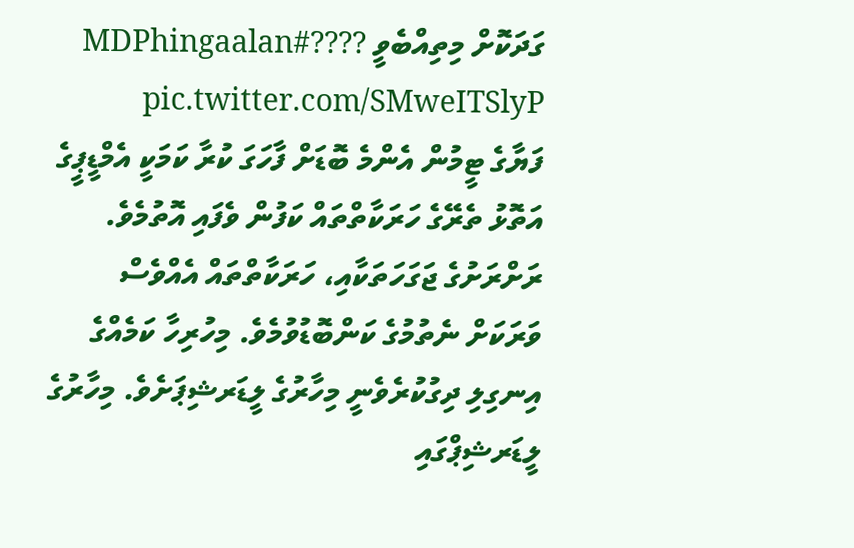ގަދަކޮށް މިތިއްބެވީ ????#MDPhingaalan pic.twitter.com/SMweITSlyP
ފަޔާގެ ޓީމުން އެންމެ ބޮޑަށް ފާހަގަ ކުރާ ކަމަކީ އެމްޑީޕީގެ އަތޮޅު ތެރޭގެ ހަރަކާތްތައް ކަފުން ވެފައި އޮތުމެވެ. ރަށްރަށުގެ ޖަގަހަތަކާއި، ހަރަކާތްތައް އެއްވެސް ވަރަކަށް ނެތުމުގެ ކަންބޮޑުވުމެވެ. މިހުރިހާ ކަމެއްގެ އިނގިލި ދިގުކުރެވެނީ މިހާރުގެ ލީޑަރޝިޕަށެވެ. މިހާރުގެ ލީޑަރޝިޕްގައި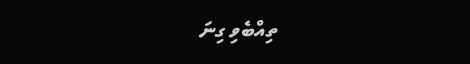ތިއްބެވި ގިނަ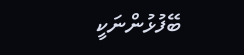ބޭފުޅުންނަކީ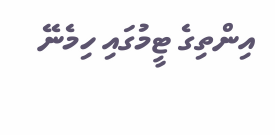އިންތިގެ ޓީމުގައި ހިމެނޭ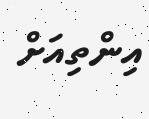އިންތިއަށް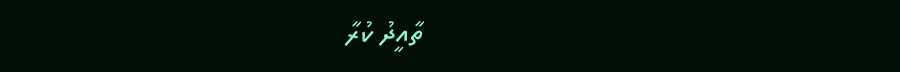ތާއީދު ކުރާ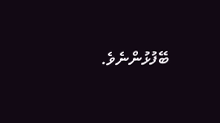ބޭފުޅުންނެވެ.